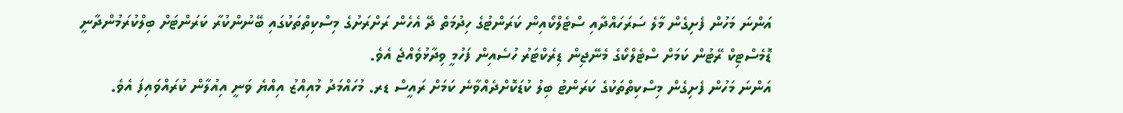އަންނަ މަހުން ފެށިގެން މާލެ ސަރަހައްދާއި ސްޓެލްކޯއިން ކަރަންޓުގެ ހިދުމަތް ދޭ އެހެން ރަށްރަށުގެ މިސްކިތްތަކުގައި ބޭނުންކުރާ ކަރަންޓަށް ބިލްކުރަމުންދާނީ ޑޮމެސްޓިކް ރޭޓުން ކަމަށް ސްޓެލްކޯގެ މެނޭޖިން ޑިރެކްޓަރު ހުސެއިން ފަހުމީ ވިދާޅުވެއްޖެ އެވެ.
އަންނަ މަހުން ފެށިގެން މިސްކިތްތަކުގެ ކަރަންޓު ބިލު ކުޑަކޮށްދެއްވާނެ ކަމަށް ރައީސް ޑރ. މުހައްމަދު މުއިއްޒު އިއްޔެ ވަނީ އިއުލާން ކުރައްވައިފަ އެވެ.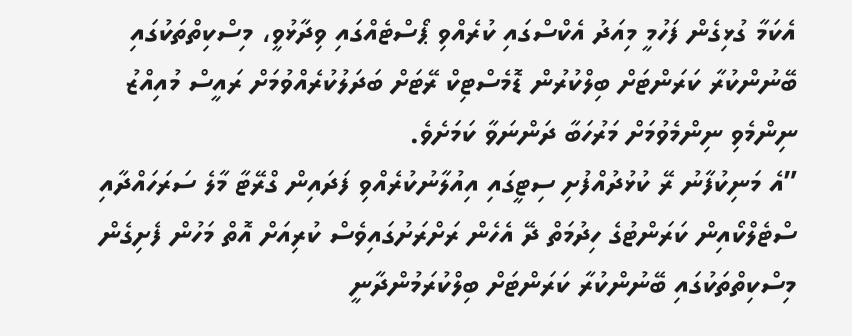އެކަމާ ގުޅިގެން ފަހުމީ މިއަދު އެކްސްގައި ކުރެއްވި ޕޯސްޓެއްގައި ވިދާޅުވީ، މިސްކިތްތަކުގައި ބޭނުންކުރާ ކަރަންޓަށް ބިލްކުރުން ޑޮމެސްޓިކް ރޭޓަށް ބަދަލުކުރެއްވުމަށް ރައީސް މުއިއްޒު ނިންމެވި ނިންމެވުމަށް މަރުހަބާ ދަންނަވާ ކަމަށެވެ.
”އެ މަނިކުފާނު ރޭ ކުޅުދުއްފުށި ސިޓީގައި އިއުލާނުކުރެއްވި ފަދައިން ގްރޭޓާ މާލެ ސަރަހައްދާއި ސްޓެލްކޯއިން ކަރަންޓުގެ ހިދުމަތް ދޭ އެހެން ރަށްރަށުގައިވެސް ކުރިއަށް އޮތް މަހުން ފެށިގެން މިސްކިތްތަކުގައި ބޭނުންކުރާ ކަރަންޓަށް ބިލްކުރަމުންދާނީ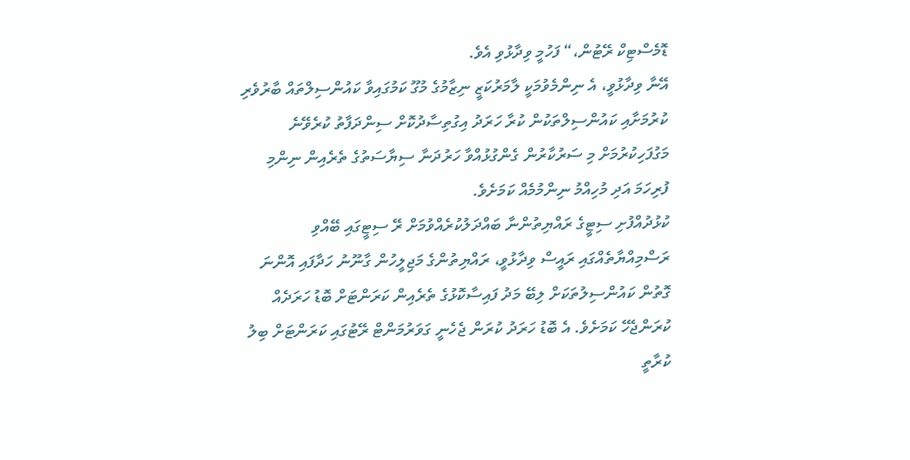ޑޮމެސްޓިކް ރޭޓުން،“ ފަހުމީ ވިދާޅުވި އެވެ.
އޭނާ ވިދާޅުވީ، އެ ނިންމެވުމަކީ ލާމަރުކަޒީ ނިޒާމުގެ މުގޫ ކަމުގައިވާ ކައުންސިލްތައް ބާރުވެރި ކުރުމަށާއި ކައުންސިލްތަކުން ކުރާ ހަރަދު އިގުތިސާދުކޮށް ސިންދަފާތު ކުރެވޭނެ މަގުފަހިކުރުމަށް މި ސަރުކާރުން ގެންގުޅުއްވާ ހަރުދަނާ ސިޔާސަތުގެ ތެރެއިން ނިންމި ފުރިހަމަ އަދި މުހިއްމު ނިންމުމެއް ކަމަށެވެ.
ކުޅުދުއްފުށި ސިޓީގެ ރައްޔިތުންނާ ބައްދަލުކުރެއްވުމަށް ރޭ ސިޓީގައި ބޭއްވި ރަސްމިއްޔާތެއްގައި ރައީސް ވިދާޅުވީ، ރައްޔިތުންގެ މަޖިލީހުން ގާނޫނު ހަދާފައި އޮންނަ ގޮތުން ކައުންސިލުތަކަށް ލިބޭ މަދު ފައިސާކޮޅުގެ ތެރެއިން ކަރަންޓަށް ބޮޑު ހަރަދެއް ކުރަންޖެހޭ ކަމަށެވެ. އެ ބޮޑު ހަރަދު ކުރަން ޖެހެނީ ގަވަރުމަންޓް ރޭޓުގައި ކަރަންޓަށް ބިލު ކުރާތީ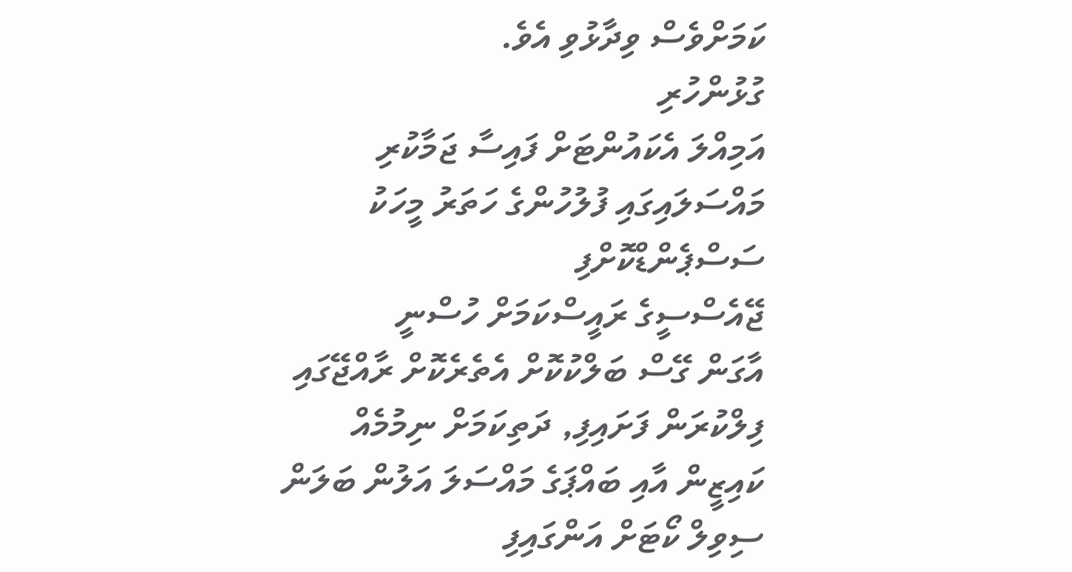ކަމަށްވެސް ވިދާޅުވި އެވެ.
ގުޅުންހުރި
އަމިއްލަ އެކައުންޓަށް ފައިސާ ޖަމާކުރި މައްސަލައިގައި ފުލުހުންގެ ހަތަރު މީހަކު ސަސްޕެންޑްކޮށްފި
ޖޭއެސްސީގެ ރައީސްކަމަށް ހުސްނީ
އާގަން ގޭސް ބަލްކުކޮށް އެތެރެކޮށް ރާއްޖޭގައި ފިލްކުރަން ފަށައިފި, ދަތިކަމަށް ނިމުމެއް
ކައިޒީން އާއި ބައްޕަގެ މައްސަލަ އަލުން ބަލަން ސިވިލް ކޯޓަށް އަންގައިފި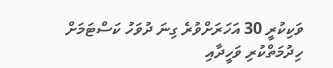ވަކިކުރީ 30 އަހަރަށްވުރެ ގިނަ ދުވަހު ކަސްޓަމަށް ހިދުމަތްކުރި ވަހީދާއި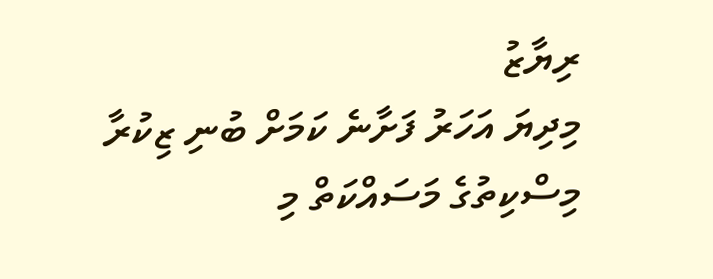ރިޔާޒު
މިދިޔަ އަހަރު ފަށާނެ ކަމަށް ބުނި ޒިކުރާ މިސްކިތުގެ މަސައްކަތް މި